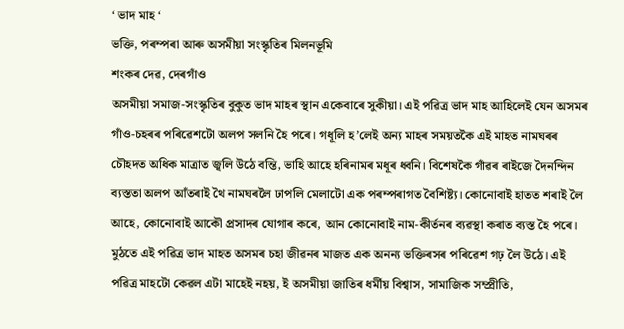‘ ভাদ মাহ ‘
ভক্তি, পৰম্পৰা আৰু অসমীয়া সংস্কৃতিৰ মিলনভূমি
শংকৰ দেৱ, দেৰগাঁও
অসমীয়া সমাজ-সংস্কৃতিৰ বুকুত ভাদ মাহৰ স্থান একেবাৰে সুকীয়া। এই পৱিত্ৰ ভাদ মাহ আহিলেই যেন অসমৰ গাঁও-চহৰৰ পৰিৱেশটো অলপ সলনি হৈ পৰে। গধূলি হ’লেই অন্য মাহৰ সময়তকৈ এই মাহত নামঘৰৰ চৌহদত অধিক মাত্ৰাত জ্বলি উঠে বন্তি, ভাহি আহে হৰিনামৰ মধূৰ ধ্বনি। বিশেষকৈ গাঁৱৰ ৰাইজে দৈনন্দিন ব্যস্ততা অলপ আঁতৰাই থৈ নামঘৰলৈ ঢাপলি মেলাটো এক পৰম্পৰাগত বৈশিষ্ট্য। কোনোবাই হাতত শৰাই লৈ আহে, কোনোবাই আকৌ প্ৰসাদৰ যোগাৰ কৰে, আন কোনোবাই নাম-কীৰ্তনৰ ব্যৱস্থা কৰাত ব্যস্ত হৈ পৰে। মুঠতে এই পৱিত্ৰ ভাদ মাহত অসমৰ চহা জীৱনৰ মাজত এক অনন্য ভক্তিৰসৰ পৰিৱেশ গঢ় লৈ উঠে। এই পৱিত্ৰ মাহটো কেৱল এটা মাহেই নহয়, ই অসমীয়া জাতিৰ ধৰ্মীয় বিশ্বাস, সামাজিক সম্প্ৰীতি,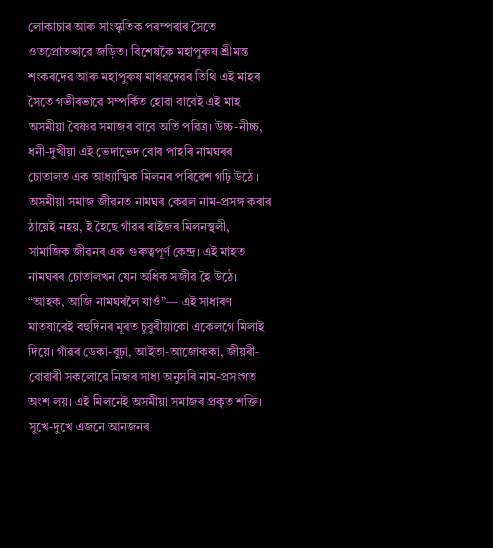লোকাচাৰ আৰু সাংস্কৃতিক পৰম্পৰাৰ সৈতে ওতপ্ৰোতভাৱে জড়িত। বিশেষকৈ মহাপুৰুষ শ্ৰীমন্ত শংকৰদেৱ আৰু মহাপুৰুষ মাধৱদেৱৰ তিথি এই মাহৰ সৈতে গভীৰভাৱে সম্পৰ্কিত হোৱা বাবেই এই মাহ অসমীয়া বৈষ্ণৱ সমাজৰ বাবে অতি পৱিত্ৰ। উচ্চ-নীচ্চ, ধনী-দুখীয়া এই ভেদাভেদ বোৰ পাহৰি নামঘৰৰ চোতালত এক আধ্যাত্মিক মিলনৰ পৰিৱেশ গঢ়ি উঠে । অসমীয়া সমাজ জীৱনত নামঘৰ কেৱল নাম-প্ৰসঙ্গ কৰাৰ ঠায়েই নহয়, ই হৈছে গাঁৱৰ ৰাইজৰ মিলনস্থলী, সামাজিক জীৱনৰ এক গুৰুত্বপূৰ্ণ কেন্দ্ৰ। এই মাহত নামঘৰৰ চোতালখন যেন অধিক সজীৱ হৈ উঠে।
“আহক, আজি নামঘৰলৈ যাওঁ”— এই সাধাৰণ মাতষাৰেই বহুদিনৰ মূৰত চুবুৰীয়াকো একেলগে মিলাই দিয়ে। গাঁৱৰ ডেকা-বুঢ়া, আইতা-আজোককা, জীয়ৰী-বোৱাৰী সকলোৱে নিজৰ সাধ্য অনুসৰি নাম-প্ৰসংগত অংশ লয়। এই মিলনেই অসমীয়া সমাজৰ প্ৰকৃত শক্তি। সুখে-দুখে এজনে আনজনৰ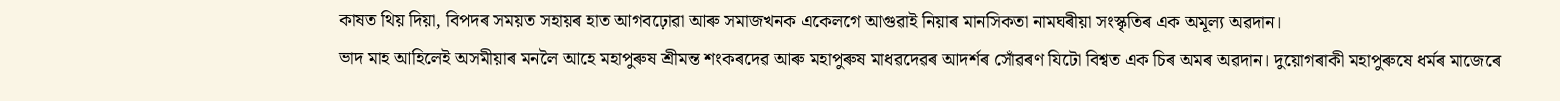কাষত থিয় দিয়া, বিপদৰ সময়ত সহায়ৰ হাত আগবঢ়োৱা আৰু সমাজখনক একেলগে আগুৱাই নিয়াৰ মানসিকতা নামঘৰীয়া সংস্কৃতিৰ এক অমূল্য অৱদান।
ভাদ মাহ আহিলেই অসমীয়াৰ মনলৈ আহে মহাপুৰুষ শ্ৰীমন্ত শংকৰদেৱ আৰু মহাপুৰুষ মাধৱদেৱৰ আদৰ্শৰ সোঁৱৰণ যিটো বিশ্বত এক চিৰ অমৰ অৱদান। দুয়োগৰাকী মহাপুৰুষে ধৰ্মৰ মাজেৰে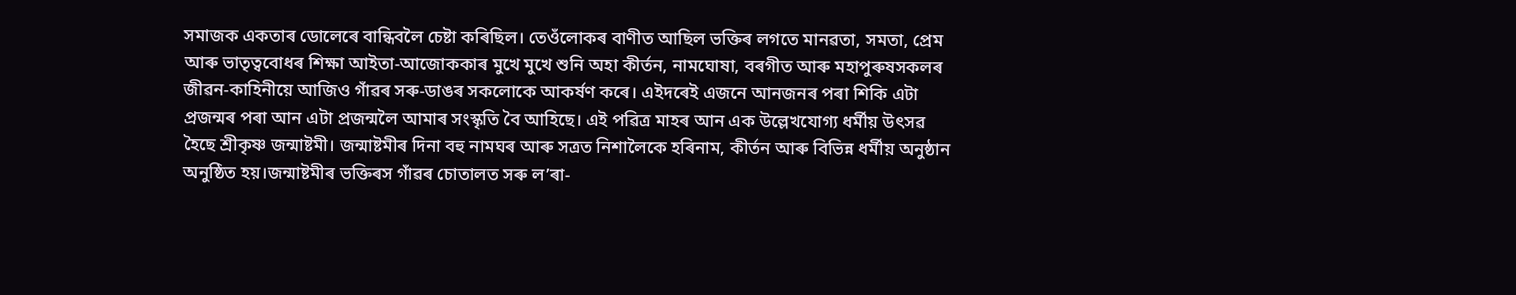সমাজক একতাৰ ডোলেৰে বান্ধিবলৈ চেষ্টা কৰিছিল। তেওঁলোকৰ বাণীত আছিল ভক্তিৰ লগতে মানৱতা, সমতা, প্ৰেম আৰু ভাতৃত্ববোধৰ শিক্ষা আইতা-আজোককাৰ মুখে মুখে শুনি অহা কীৰ্তন, নামঘোষা, বৰগীত আৰু মহাপুৰুষসকলৰ জীৱন-কাহিনীয়ে আজিও গাঁৱৰ সৰু-ডাঙৰ সকলোকে আকৰ্ষণ কৰে। এইদৰেই এজনে আনজনৰ পৰা শিকি এটা প্ৰজন্মৰ পৰা আন এটা প্ৰজন্মলৈ আমাৰ সংস্কৃতি বৈ আহিছে। এই পৱিত্ৰ মাহৰ আন এক উল্লেখযোগ্য ধৰ্মীয় উৎসৱ হৈছে শ্ৰীকৃষ্ণ জন্মাষ্টমী। জন্মাষ্টমীৰ দিনা বহু নামঘৰ আৰু সত্ৰত নিশালৈকে হৰিনাম, কীৰ্তন আৰু বিভিন্ন ধৰ্মীয় অনুষ্ঠান অনুষ্ঠিত হয়।জন্মাষ্টমীৰ ভক্তিৰস গাঁৱৰ চোতালত সৰু ল’ৰা-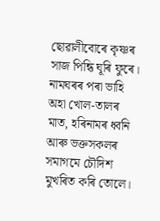ছোৱালীবোৰে কৃষ্ণৰ সাজ পিন্ধি ঘূৰি ফুৰে। নামঘৰৰ পৰা ভাহি অহা খোল-তালৰ মাত, হৰিনামৰ ধ্বনি আৰু ভক্তসকলৰ সমাগমে চৌদিশ মুখৰিত কৰি তোলে।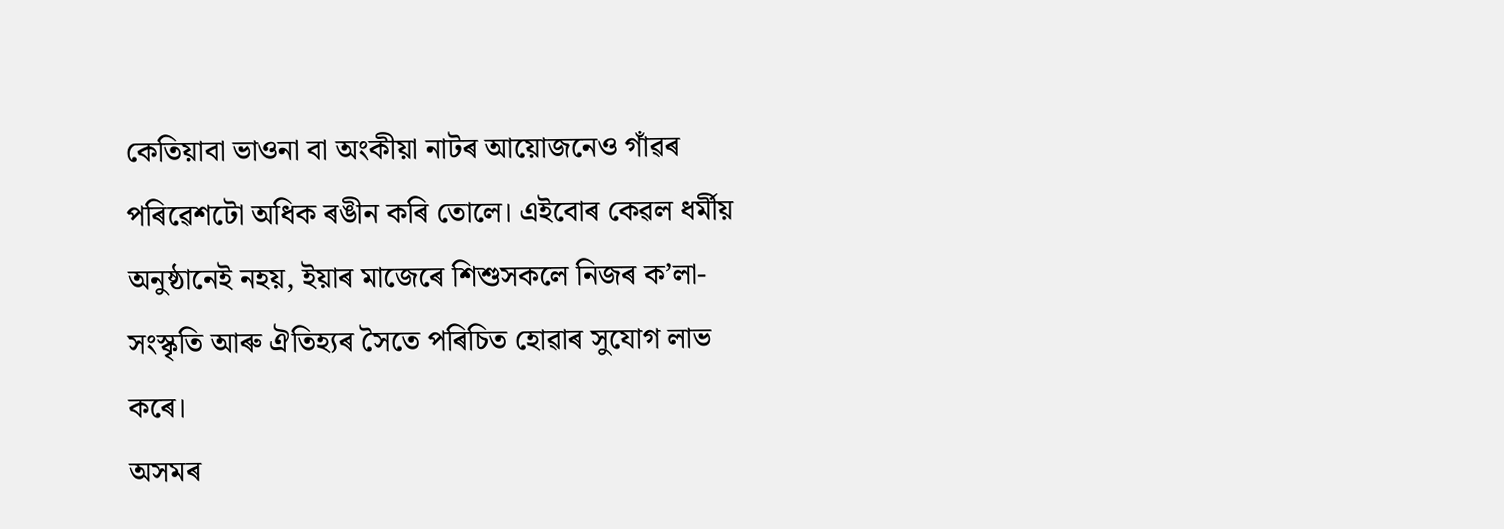কেতিয়াবা ভাওনা বা অংকীয়া নাটৰ আয়োজনেও গাঁৱৰ পৰিৱেশটো অধিক ৰঙীন কৰি তোলে। এইবোৰ কেৱল ধৰ্মীয় অনুষ্ঠানেই নহয়, ইয়াৰ মাজেৰে শিশুসকলে নিজৰ ক’লা-সংস্কৃতি আৰু ঐতিহ্যৰ সৈতে পৰিচিত হোৱাৰ সুযোগ লাভ কৰে।
অসমৰ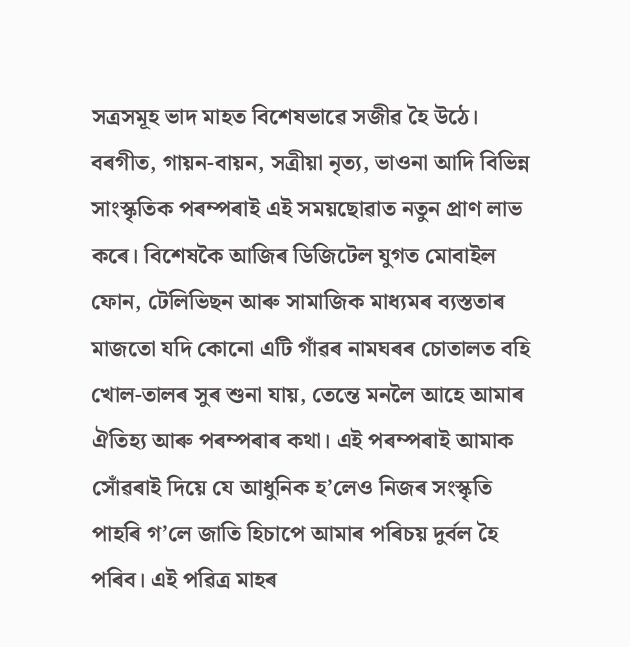সত্ৰসমূহ ভাদ মাহত বিশেষভাৱে সজীৱ হৈ উঠে। বৰগীত, গায়ন-বায়ন, সত্ৰীয়া নৃত্য, ভাওনা আদি বিভিন্ন সাংস্কৃতিক পৰম্পৰাই এই সময়ছোৱাত নতুন প্ৰাণ লাভ কৰে। বিশেষকৈ আজিৰ ডিজিটেল যুগত মোবাইল ফোন, টেলিভিছন আৰু সামাজিক মাধ্যমৰ ব্যস্ততাৰ মাজতো যদি কোনো এটি গাঁৱৰ নামঘৰৰ চোতালত বহি খোল-তালৰ সুৰ শুনা যায়, তেন্তে মনলৈ আহে আমাৰ ঐতিহ্য আৰু পৰম্পৰাৰ কথা। এই পৰম্পৰাই আমাক সোঁৱৰাই দিয়ে যে আধুনিক হ’লেও নিজৰ সংস্কৃতি পাহৰি গ’লে জাতি হিচাপে আমাৰ পৰিচয় দুৰ্বল হৈ পৰিব। এই পৱিত্ৰ মাহৰ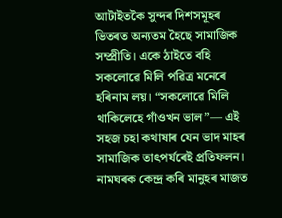আটাইতকৈ সুন্দৰ দিশসমূহৰ ভিতৰত অন্যতম হৈছে সামাজিক সম্প্ৰীতি। একে ঠাইতে বহি সকলোৱে মিলি পৱিত্ৰ মনেৰে হৰিনাম লয়। “সকলোৱে মিলি থাকিলেহে গাঁওখন ভাল”— এই সহজ চহা কথাষাৰ যেন ভাদ মাহৰ সামাজিক তাৎপৰ্যৰেই প্ৰতিফলন। নামঘৰক কেন্দ্ৰ কৰি মানুহৰ মাজত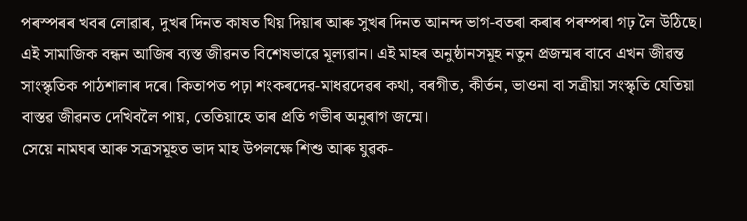পৰস্পৰৰ খবৰ লোৱাৰ, দুখৰ দিনত কাষত থিয় দিয়াৰ আৰু সুখৰ দিনত আনন্দ ভাগ-বতৰা কৰাৰ পৰম্পৰা গঢ় লৈ উঠিছে। এই সামাজিক বন্ধন আজিৰ ব্যস্ত জীৱনত বিশেষভাৱে মূল্যৱান। এই মাহৰ অনুষ্ঠানসমূহ নতুন প্ৰজন্মৰ বাবে এখন জীৱন্ত সাংস্কৃতিক পাঠশালাৰ দৰে। কিতাপত পঢ়া শংকৰদেৱ-মাধৱদেৱৰ কথা, বৰগীত, কীৰ্তন, ভাওনা বা সত্ৰীয়া সংস্কৃতি যেতিয়া বাস্তৱ জীৱনত দেখিবলৈ পায়, তেতিয়াহে তাৰ প্ৰতি গভীৰ অনুৰাগ জন্মে।
সেয়ে নামঘৰ আৰু সত্ৰসমূহত ভাদ মাহ উপলক্ষে শিশু আৰু যুৱক-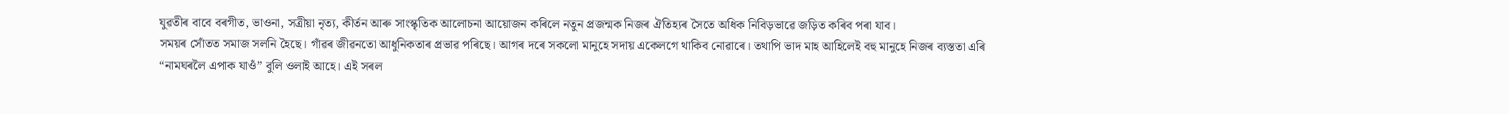যুৱতীৰ বাবে বৰগীত, ভাওনা, সত্ৰীয়া নৃত্য, কীৰ্তন আৰু সাংস্কৃতিক আলোচনা আয়োজন কৰিলে নতুন প্ৰজন্মক নিজৰ ঐতিহ্যৰ সৈতে অধিক নিবিড়ভাৱে জড়িত কৰিব পৰা যাব।
সময়ৰ সোঁতত সমাজ সলনি হৈছে। গাঁৱৰ জীৱনতো আধুনিকতাৰ প্ৰভাৱ পৰিছে। আগৰ দৰে সকলো মানুহে সদায় একেলগে থাকিব নোৱাৰে। তথাপি ভাদ মাহ আহিলেই বহু মানুহে নিজৰ ব্যস্ততা এৰি “নামঘৰলৈ এপাক যাওঁ” বুলি ওলাই আহে। এই সৰল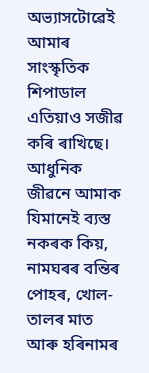অভ্যাসটোৱেই আমাৰ সাংস্কৃতিক শিপাডাল এতিয়াও সজীৱ কৰি ৰাখিছে। আধুনিক জীৱনে আমাক যিমানেই ব্যস্ত নকৰক কিয়, নামঘৰৰ বন্তিৰ পোহৰ, খোল-তালৰ মাত আৰু হৰিনামৰ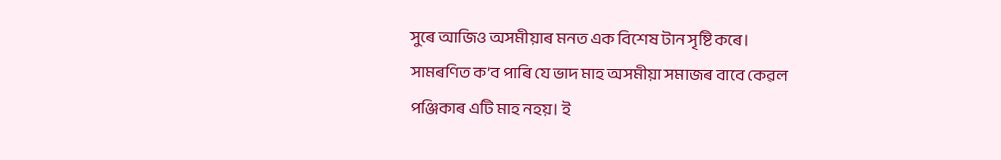সুৰে আজিও অসমীয়াৰ মনত এক বিশেষ টান সৃষ্টি কৰে।
সামৰণিত ক’ব পাৰি যে ভাদ মাহ অসমীয়া সমাজৰ বাবে কেৱল পঞ্জিকাৰ এটি মাহ নহয়। ই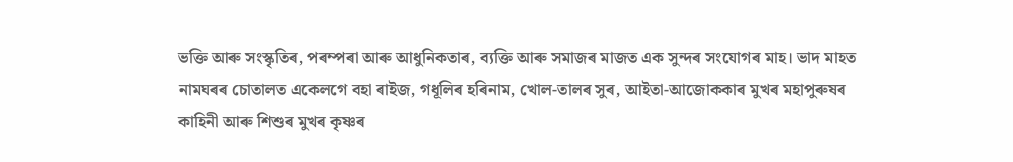ভক্তি আৰু সংস্কৃতিৰ, পৰম্পৰা আৰু আধুনিকতাৰ, ব্যক্তি আৰু সমাজৰ মাজত এক সুন্দৰ সংযোগৰ মাহ। ভাদ মাহত নামঘৰৰ চোতালত একেলগে বহা ৰাইজ, গধূলিৰ হৰিনাম, খোল-তালৰ সুৰ, আইতা-আজোককাৰ মুখৰ মহাপুৰুষৰ কাহিনী আৰু শিশুৰ মুখৰ কৃষ্ণৰ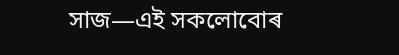সাজ—এই সকলোবোৰ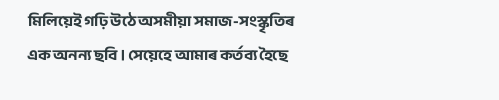মিলিয়েই গঢ়ি উঠে অসমীয়া সমাজ-সংস্কৃতিৰ এক অনন্য ছবি। সেয়েহে আমাৰ কৰ্তব্য হৈছে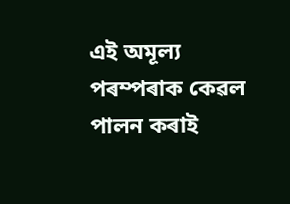এই অমূল্য পৰম্পৰাক কেৱল পালন কৰাই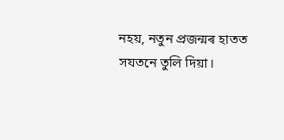নহয়, নতুন প্ৰজন্মৰ হাতত সযতনে তুলি দিয়া।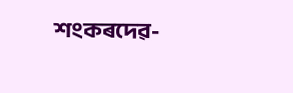শংকৰদেৱ-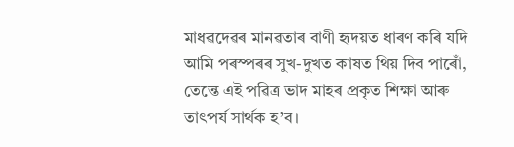মাধৱদেৱৰ মানৱতাৰ বাণী হৃদয়ত ধাৰণ কৰি যদি আমি পৰস্পৰৰ সুখ-দুখত কাষত থিয় দিব পাৰোঁ, তেন্তে এই পৱিত্ৰ ভাদ মাহৰ প্ৰকৃত শিক্ষা আৰু তাৎপৰ্য সাৰ্থক হ’ব।